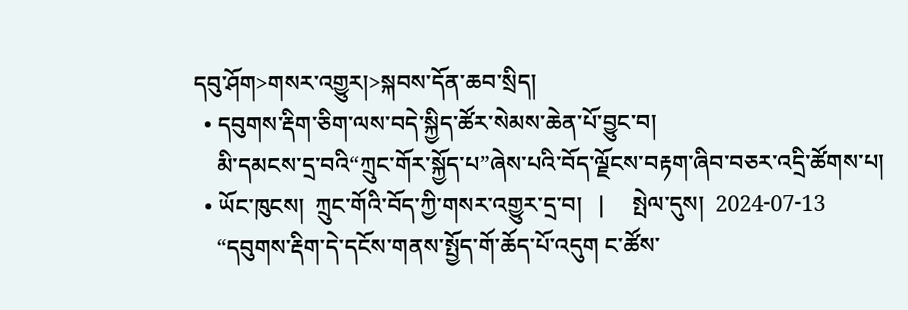དབུ་ཤོག>གསར་འགྱུར།>སྐབས་དོན་ཆབ་སྲིད།
  • དབུགས་རྡིག་ཅིག་ལས་བདེ་སྐྱིད་ཚོར་སེམས་ཆེན་པོ་བྱུང་བ།
    མི་དམངས་དྲ་བའི“ཀྲུང་གོར་སྐྱོད་པ”ཞེས་པའི་བོད་ལྗོངས་བརྟག་ཞིབ་བཅར་འདྲི་ཚོགས་པ།
  • ཡོང་ཁུངས།  ཀྲུང་གོའི་བོད་ཀྱི་གསར་འགྱུར་དྲ་བ།   |     སྤེལ་དུས།  2024-07-13
    “དབུགས་རྡིག་དེ་དངོས་གནས་སྤྱོད་གོ་ཆོད་པོ་འདུག ང་ཚོས་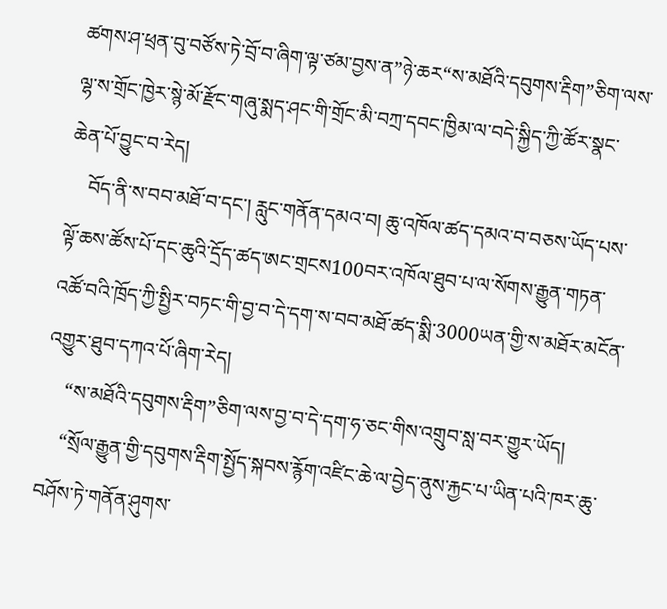ཚགས་ཤ་ཕྲན་བུ་བཙོས་ཏེ་བྲོ་བ་ཞིག་ལྟ་ཙམ་བྱས་ན”ཉེ་ཆར“ས་མཐོའི་དབུགས་རྡིག”ཅིག་ལས་ལྷ་ས་གྲོང་ཁྱེར་སྙེ་མོ་རྫོང་གཞུ་སྨད་ཤང་གི་གྲོང་མི་བཀྲ་དབང་ཁྱིམ་ལ་བདེ་སྐྱིད་ཀྱི་ཚོར་སྣང་ཆེན་པོ་བྱུང་བ་རེད།
    བོད་ནི་ས་བབ་མཐོ་བ་དང་། རླུང་གནོན་དམའ་བ། ཆུ་འཁོལ་ཚད་དམའ་བ་བཅས་ཡོད་པས་ལྟོ་ཆས་ཚོས་པོ་དང་ཆུའི་དྲོད་ཚད་ཨང་གྲངས100བར་འཁོལ་ཐུབ་པ་ལ་སོགས་རྒྱུན་གཏན་འཚོ་བའི་ཁྲོད་ཀྱི་སྤྱིར་བཏང་གི་བྱ་བ་དེ་དག་ས་བབ་མཐོ་ཚད་སྨི་3000ཡན་གྱི་ས་མཐོར་མངོན་འགྱུར་ཐུབ་དཀའ་པོ་ཞིག་རེད།
    “ས་མཐོའི་དབུགས་རྡིག”ཅིག་ལས་བྱ་བ་དེ་དག་ཧ་ཅང་གིས་འགྲུབ་སླ་བར་གྱུར་ཡོད།
    “སྲོལ་རྒྱུན་གྱི་དབུགས་རྡིག་སྤྱོད་སྐབས་རྙོག་འཛིང་ཆེ་ལ་བྱེད་ནུས་རྐྱང་པ་ཡིན་པའི་ཁར་ཆུ་བཤོས་ཏེ་གནོན་ཤུགས་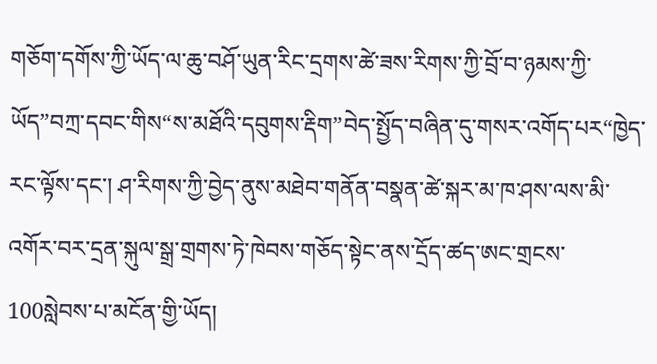གཅོག་དགོས་ཀྱི་ཡོད་ལ་ཆུ་བཤོ་ཡུན་རིང་དྲགས་ཚེ་ཟས་རིགས་ཀྱི་བྲོ་བ་ཉམས་ཀྱི་ཡོད”བཀྲ་དབང་གིས“ས་མཐོའི་དབུགས་རྡིག”བེད་སྤྱོད་བཞིན་དུ་གསར་འགོད་པར“ཁྱེད་རང་ལྟོས་དང་། ཤ་རིགས་ཀྱི་བྱེད་ནུས་མཐེབ་གནོན་བསྣན་ཚེ་སྐར་མ་ཁ་ཤས་ལས་མི་འགོར་བར་དྲན་སྐུལ་སྒྲ་གྲགས་ཏེ་ཁེབས་གཅོད་སྟེང་ནས་དྲོད་ཚད་ཨང་གྲངས་100སླེབས་པ་མངོན་གྱི་ཡོད།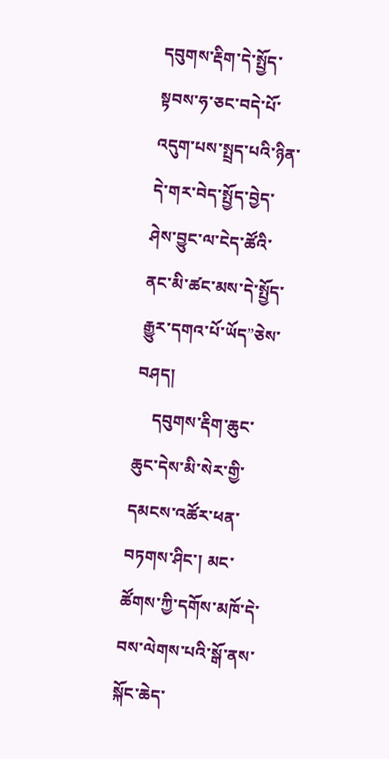དབུགས་རྡིག་དེ་སྤྱོད་སྟབས་ཧ་ཅང་བདེ་པོ་འདུག་པས་སྤྲད་པའི་ཉིན་དེ་གར་བེད་སྤྱོད་བྱེད་ཤེས་བྱུང་ལ་ངེད་ཚོའི་ནང་མི་ཚང་མས་དེ་སྤྱོད་རྒྱུར་དགའ་པོ་ཡོད”ཅེས་བཤད།
    དབུགས་རྡིག་ཆུང་ཆུང་དེས་མི་སེར་གྱི་དམངས་འཚོར་ཕན་བཏགས་ཤིང་། མང་ཚོགས་ཀྱི་དགོས་མཁོ་དེ་བས་ལེགས་པའི་སྒོ་ནས་སྐོང་ཆེད་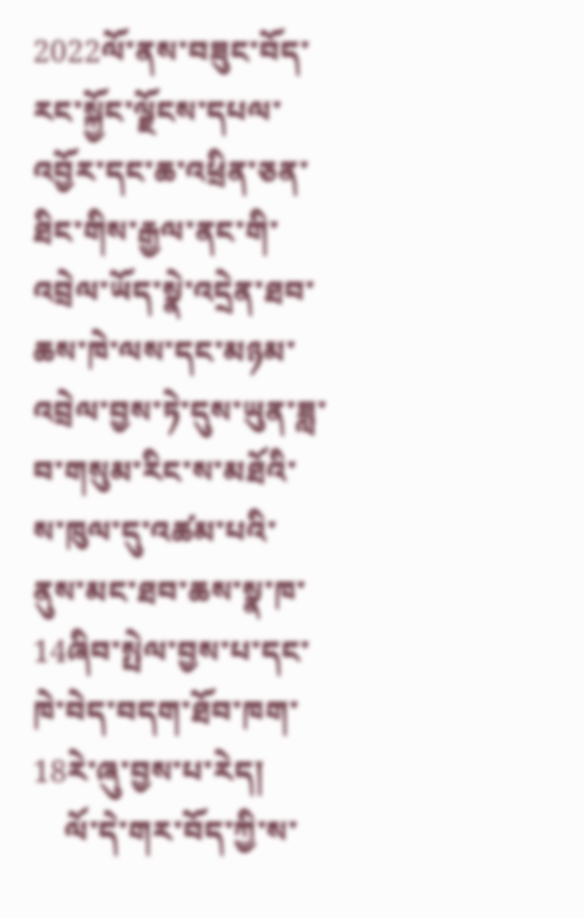2022ལོ་ནས་བཟུང་བོད་རང་སྐྱོང་ལྗོངས་དཔལ་འབྱོར་དང་ཆ་འཕྲིན་ཅན་ཐིང་གིས་རྒྱལ་ནང་གི་འབྲེལ་ཡོད་སྣེ་འདྲེན་ཐབ་ཆས་ཁེ་ལས་དང་མཉམ་འབྲེལ་བྱས་ཏེ་དུས་ཡུན་ཟླ་བ་གསུམ་རིང་ས་མཐོའི་ས་ཁུལ་དུ་འཚམ་པའི་ནུས་མང་ཐབ་ཆས་སྣ་ཁ་14ཞིབ་སྤེལ་བྱས་པ་དང་ཁེ་བེད་བདག་ཐོབ་ཁག་18རེ་ཞུ་བྱས་པ་རེད།
    ལོ་དེ་གར་བོད་ཀྱི་ས་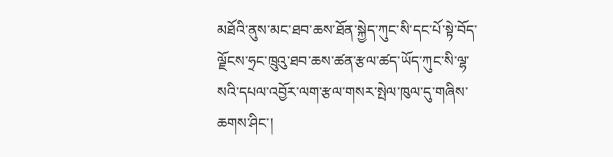མཐོའི་ནུས་མང་ཐབ་ཆས་ཐོན་སྐྱེད་ཀུང་སི་དང་པོ་སྟེ་བོད་ལྗོངས་ཧྲང་ཁྲུའུ་ཐབ་ཆས་ཚན་རྩལ་ཚད་ཡོད་ཀུང་སི་ལྷ་སའི་དཔལ་འབྱོར་ལག་རྩལ་གསར་སྤེལ་ཁུལ་དུ་གཞིས་ཆགས་ཤིང་།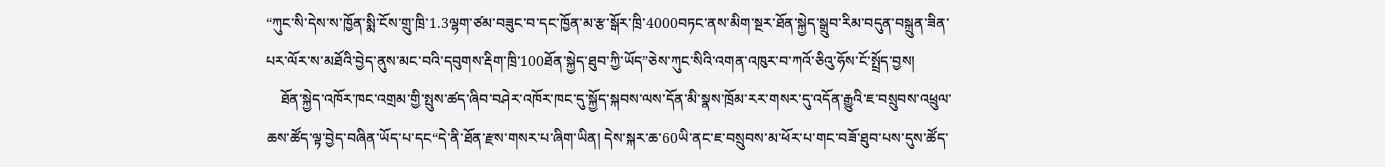“ཀུང་སི་དེས་ས་ཁྱོན་སྨི་ངོས་གྲུ་ཁྲི་1.3ལྷག་ཙམ་བཟུང་བ་དང་ཁྱོན་མ་རྩ་སྒོར་ཁྲི་4000བཏང་ནས་མིག་སྔར་ཐོན་སྐྱེད་སྒྲུབ་རིམ་བདུན་བསྐྲུན་ཟིན་པར་ལོར་ས་མཐོའི་བྱེད་ནུས་མང་བའི་དབུགས་རྡིག་ཁྲི་100ཐོན་སྐྱེད་ཐུབ་ཀྱི་ཡོད”ཅེས་ཀུང་སིའི་འགན་འཁུར་བ་ཀའོ་ཅིའུ་ཧོས་ངོ་སྤྲོད་བྱས།
    ཐོན་སྐྱེད་འཁོར་ཁང་འགྲམ་གྱི་སྤུས་ཚད་ཞིབ་བཤེར་འཁོར་ཁང་དུ་སྐྱོད་སྐབས་ལས་དོན་མི་སྣས་ཁྲོམ་རར་གསར་དུ་འདོན་རྒྱུའི་ཇ་བསྲུབས་འཕྲུལ་ཆས་ཚོད་ལྟ་བྱེད་བཞིན་ཡོད་པ་དང“དེ་ནི་ཐོན་རྫས་གསར་པ་ཞིག་ཡིན། དེས་སྐར་ཆ་60ཡི་ནང་ཇ་བསྲུབས་མ་ཕོར་པ་གང་བཟོ་ཐུབ་པས་དུས་ཚོད་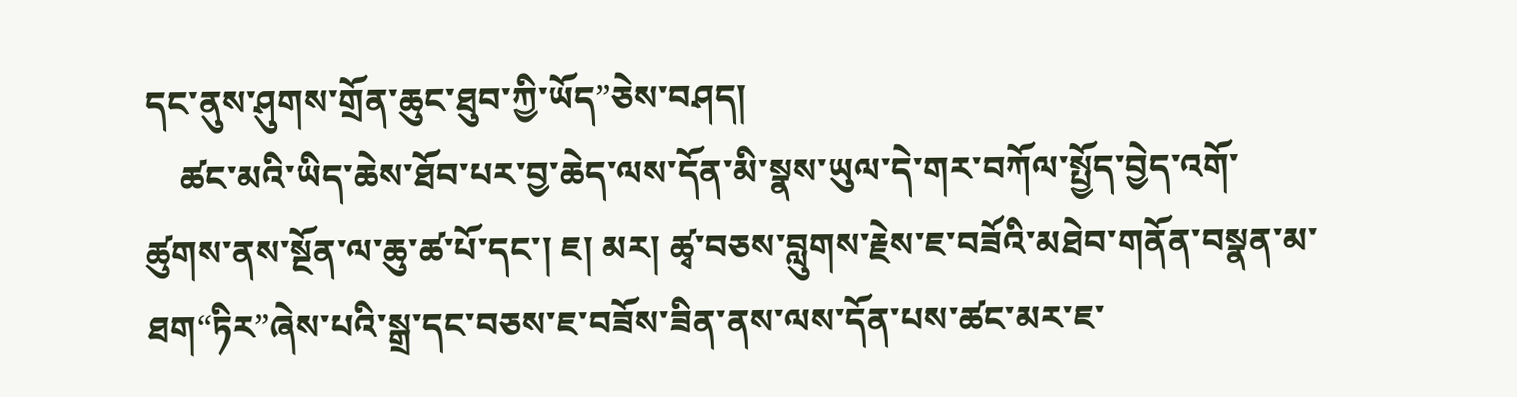དང་ནུས་ཤུགས་གྲོན་ཆུང་ཐུབ་ཀྱི་ཡོད”ཅེས་བཤད།
    ཚང་མའི་ཡིད་ཆེས་ཐོབ་པར་བྱ་ཆེད་ལས་དོན་མི་སྣས་ཡུལ་དེ་གར་བཀོལ་སྤྱོད་བྱེད་འགོ་ཚུགས་ནས་སྔོན་ལ་ཆུ་ཚ་པོ་དང་། ཇ། མར། ཚྭ་བཅས་བླུགས་རྗེས་ཇ་བཟོའི་མཐེབ་གནོན་བསྣན་མ་ཐག“ཏིར”ཞེས་པའི་སྒྲ་དང་བཅས་ཇ་བཟོས་ཟིན་ནས་ལས་དོན་པས་ཚང་མར་ཇ་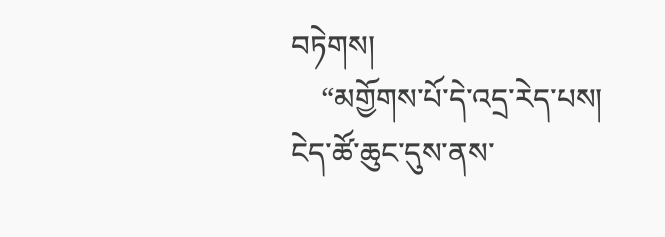བཏེགས།
    “མགྱོགས་པོ་དེ་འདྲ་རེད་པས། ངེད་ཚོ་ཆུང་དུས་ནས་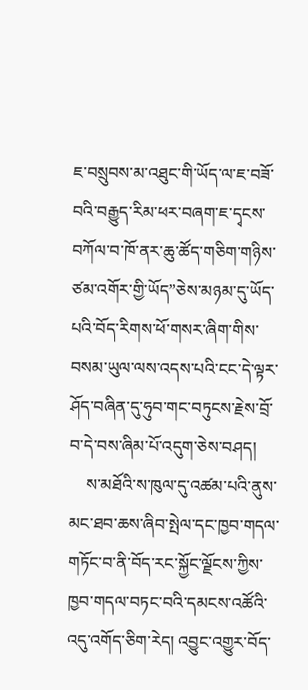ཇ་བསྲུབས་མ་འཐུང་གི་ཡོད་ལ་ཇ་བཟོ་བའི་བརྒྱུད་རིམ་ཕར་བཞག་ཇ་དྭངས་བཀོལ་བ་ཁོ་ནར་ཆུ་ཚོད་གཅིག་གཉིས་ཙམ་འགོར་གྱི་ཡོད”ཅེས་མཉམ་དུ་ཡོད་པའི་བོད་རིགས་ཕོ་གསར་ཞིག་གིས་བསམ་ཡུལ་ལས་འདས་པའི་ངང་དེ་ལྟར་ཤོད་བཞིན་དུ་ཧུབ་གང་བཏུངས་རྗེས་བྲོ་བ་དེ་བས་ཞིམ་པོ་འདུག་ཅེས་བཤད།
    ས་མཐོའི་ས་ཁུལ་དུ་འཚམ་པའི་ནུས་མང་ཐབ་ཆས་ཞིབ་སྤེལ་དང་ཁྱབ་གདལ་གཏོང་བ་ནི་བོད་རང་སྐྱོང་ལྗོངས་ཀྱིས་ཁྱབ་གདལ་བཏང་བའི་དམངས་འཚོའི་འདུ་འགོད་ཅིག་རེད། འབྱུང་འགྱུར་བོད་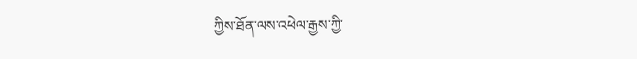ཀྱིས་ཐོན་ལས་འཕེལ་རྒྱས་ཀྱི་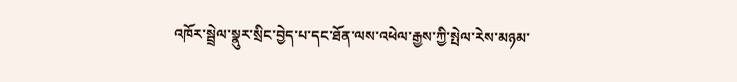འཁོར་སྦྲེལ་སྣུར་སྲིང་བྱེད་པ་དང་ཐོན་ལས་འཕེལ་རྒྱས་ཀྱི་སྤེལ་རེས་མཉམ་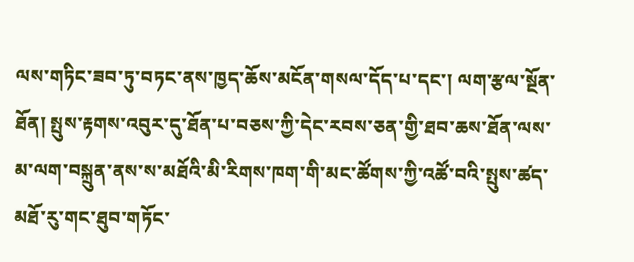ལས་གཏིང་ཟབ་ཏུ་བཏང་ནས་ཁྱད་ཆོས་མངོན་གསལ་དོད་པ་དང་། ལག་རྩལ་སྔོན་ཐོན། སྤུས་རྟགས་འབུར་དུ་ཐོན་པ་བཅས་ཀྱི་དེང་རབས་ཅན་གྱི་ཐབ་ཆས་ཐོན་ལས་མ་ལག་བསྐྲུན་ནས་ས་མཐོའི་མི་རིགས་ཁག་གི་མང་ཚོགས་ཀྱི་འཚོ་བའི་སྤུས་ཚད་མཐོ་རུ་གང་ཐུབ་གཏོང་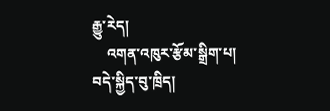རྒྱུ་རེད།
    འགན་འཁུར་རྩོམ་སྒྲིག་པ། བདེ་སྐྱིད་བུ་ཁྲིད།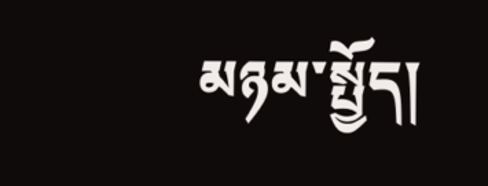མཉམ་སྤྱོད།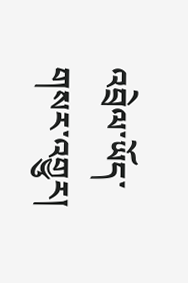འབྲེལ་ཡོད་གསར་འགྱུར།